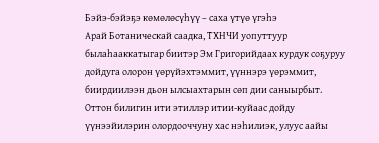Бэйэ-бэйэҕэ көмөлөсүһүү – саха үтүө үгэһэ
Арай Ботаническай саадка, ТХНЧИ уопуттуур былаһааккатыгар биитэр Эм Григорийдаах курдук соҕуруу дойдуга олорон үөрүйэхтэммит, үүннэрэ үөрэммит, биирдиилээн дьон ылсыахтарын сөп дии саныырбыт.
Оттон билигин ити этиллэр итии-куйаас дойду үүнээйилэрин олордооччуну хас нэһилиэк, улуус аайы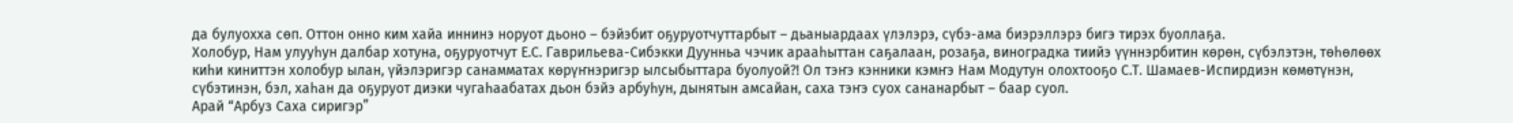да булуохха сөп. Оттон онно ким хайа иннинэ норуот дьоно – бэйэбит оҕуруотчуттарбыт – дьаныардаах үлэлэрэ, сүбэ-ама биэрэллэрэ бигэ тирэх буоллаҕа.
Холобур, Нам улууһун далбар хотуна, оҕуруотчут Е.С. Гаврильева-Сибэкки Дуунньа чэчик арааһыттан саҕалаан, розаҕа, виноградка тиийэ үүннэрбитин көрөн, сүбэлэтэн, төһөлөөх киһи киниттэн холобур ылан, үйэлэригэр санамматах көрүҥнэригэр ылсыбыттара буолуой?! Ол тэҥэ кэнники кэмҥэ Нам Модутун олохтооҕо С.Т. Шамаев-Испирдиэн көмөтүнэн, сүбэтинэн, бэл, хаһан да оҕуруот диэки чугаһаабатах дьон бэйэ арбуһун, дынятын амсайан, саха тэҥэ суох сананарбыт – баар суол.
Арай “Арбуз Саха сиригэр”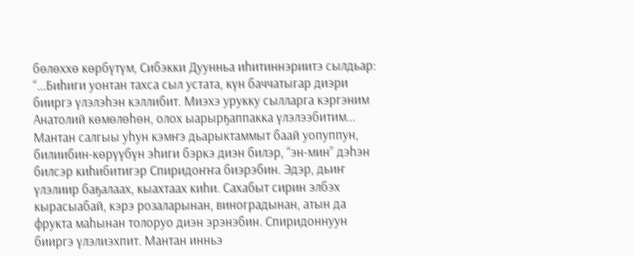бөлөххө көрбүтүм, Сибэкки Дуунньа иһитиннэриитэ сылдьар: “...Биһиги уонтан тахса сыл устата, күн баччатыгар диэри бииргэ үлэлэһэн кэллибит. Миэхэ урукку сылларга кэргэним Анатолий көмөлөһөн, олох ыарырҕаппакка үлэлээбитим... Мантан салгыы уһун кэмҥэ дьарыктаммыт баай уопуппун, билиибин-көрүүбүн эһиги бэркэ диэн билэр, “эн-мин” дэһэн билсэр киһибитигэр Спиридоҥҥа биэрэбин. Эдэр, дьиҥ үлэлиир баҕалаах, кыахтаах киһи. Сахабыт сирин элбэх кырасыабай, кэрэ розаларынан, виноградынан, атын да фрукта маһынан толоруо диэн эрэнэбин. Спиридоннуун бииргэ үлэлиэхпит. Мантан инньэ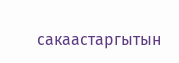сакаастаргытын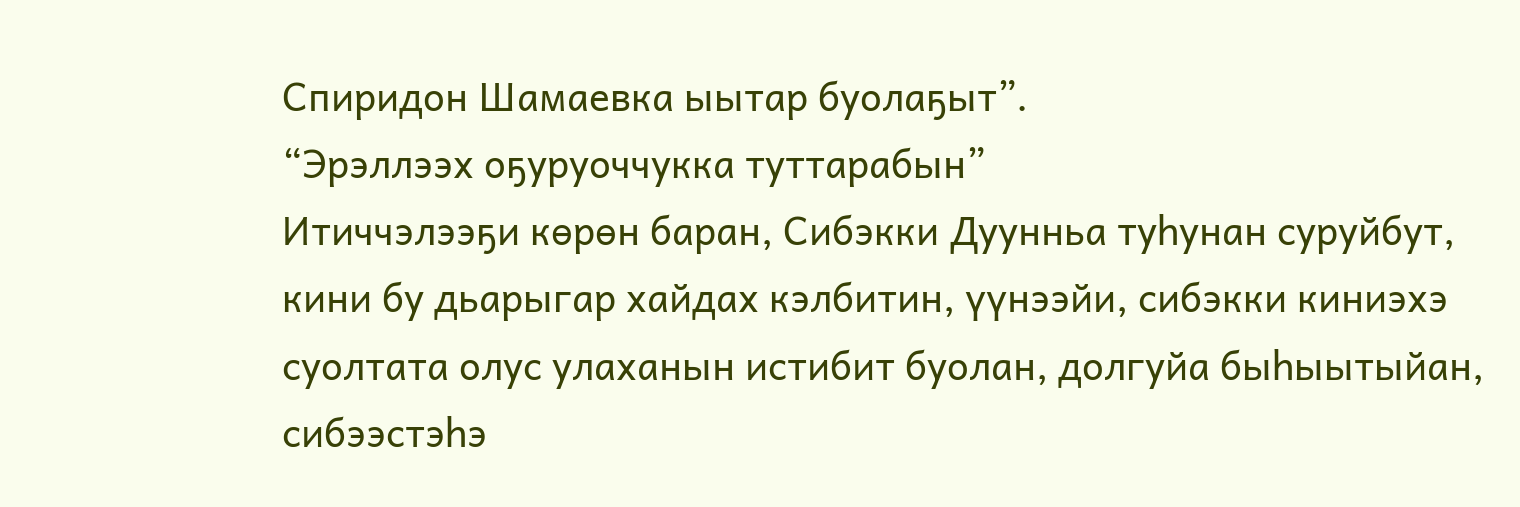Спиридон Шамаевка ыытар буолаҕыт”.
“Эрэллээх оҕуруоччукка туттарабын”
Итиччэлээҕи көрөн баран, Сибэкки Дуунньа туһунан суруйбут, кини бу дьарыгар хайдах кэлбитин, үүнээйи, сибэкки киниэхэ суолтата олус улаханын истибит буолан, долгуйа быһыытыйан, сибээстэһэ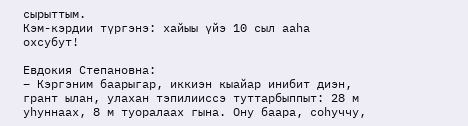сырыттым.
Кэм-кэрдии түргэнэ: хайыы үйэ 10 сыл ааһа охсубут!

Евдокия Степановна:
– Кэргэним баарыгар, иккиэн кыайар инибит диэн, грант ылан, улахан тэпилииссэ туттарбыппыт: 28 м уһуннаах, 8 м туоралаах гына. Ону баара, соһуччу,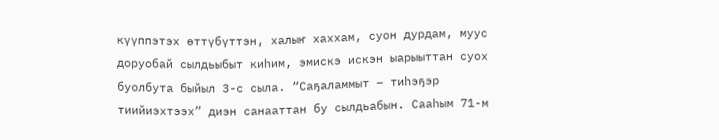күүппэтэх өттүбүттэн, халыҥ хаххам, суон дурдам, муус доруобай сылдьыбыт киһим, эмискэ искэн ыарыыттан суох буолбута быйыл 3-с сыла. “Саҕаламмыт – тиһэҕэр тиийиэхтээх” диэн санааттан бу сылдьабын. Сааһым 71-м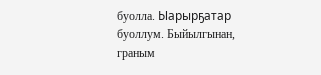буолла. Ыарырҕатар буоллум. Быйылгынан, граным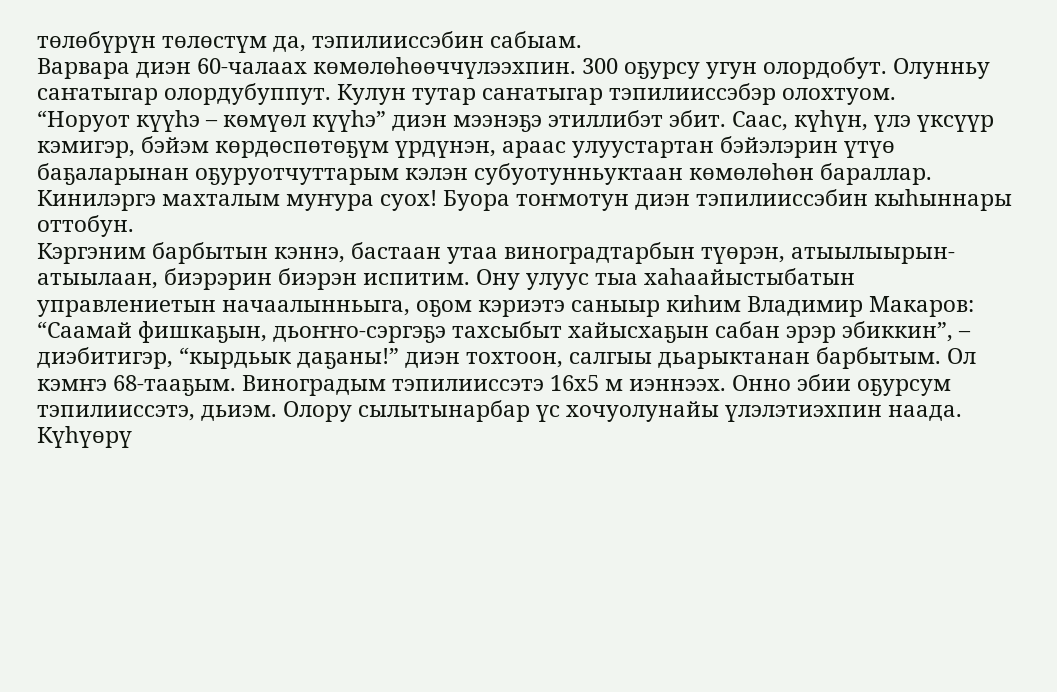төлөбүрүн төлөстүм да, тэпилииссэбин сабыам.
Варвара диэн 60-чалаах көмөлөһөөччүлээхпин. 300 оҕурсу угун олордобут. Олунньу саҥатыгар олордубуппут. Кулун тутар саҥатыгар тэпилииссэбэр олохтуом.
“Норуот күүһэ – көмүөл күүһэ” диэн мээнэҕэ этиллибэт эбит. Саас, күһүн, үлэ үксүүр кэмигэр, бэйэм көрдөспөтөҕүм үрдүнэн, араас улуустартан бэйэлэрин үтүө баҕаларынан оҕуруотчуттарым кэлэн субуотунньуктаан көмөлөһөн бараллар. Кинилэргэ махталым муҥура суох! Буора тоҥмотун диэн тэпилииссэбин кыһыннары оттобун.
Кэргэним барбытын кэннэ, бастаан утаа виноградтарбын түөрэн, атыылыырын-атыылаан, биэрэрин биэрэн испитим. Ону улуус тыа хаһаайыстыбатын управлениетын начаалынньыга, оҕом кэриэтэ саныыр киһим Владимир Макаров: “Саамай фишкаҕын, дьоҥҥо-сэргэҕэ тахсыбыт хайысхаҕын сабан эрэр эбиккин”, – диэбитигэр, “кырдьык даҕаны!” диэн тохтоон, салгыы дьарыктанан барбытым. Ол кэмҥэ 68-тааҕым. Виноградым тэпилииссэтэ 16х5 м иэннээх. Онно эбии оҕурсум тэпилииссэтэ, дьиэм. Олору сылытынарбар үс хочуолунайы үлэлэтиэхпин наада. Күһүөрү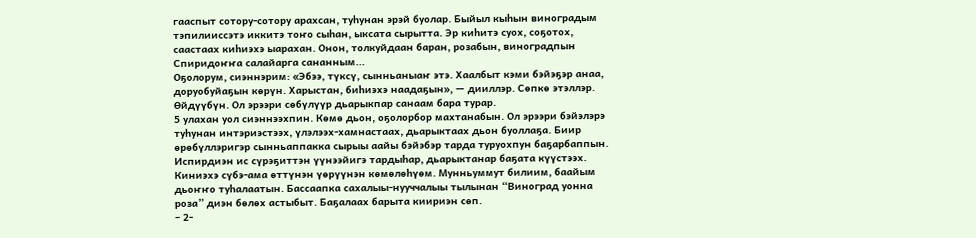гааспыт сотору-сотору арахсан, туһунан эрэй буолар. Быйыл кыһын виноградым тэпилииссэтэ иккитэ тоҥо сыһан, ыксата сырытта. Эр киһитэ суох, соҕотох, саастаах киһиэхэ ыарахан. Онон, толкуйдаан баран, розабын, виноградпын Спиридоҥҥа салайарга сананным...
Оҕолорум, сиэннэрим: «Эбээ, түксү, сынньаныаҥ этэ. Хаалбыт кэми бэйэҕэр анаа, доруобуйаҕын көрүн. Харыстан, биһиэхэ наадаҕын», — дииллэр. Сөпкө этэллэр. Өйдүүбүн. Ол эрээри сөбүлүүр дьарыкпар санаам бара турар.
5 улахан уол сиэннээхпин. Көмө дьон, оҕолорбор махтанабын. Ол эрээри бэйэлэрэ туһунан интэриэстээх, үлэлээх-хамнастаах, дьарыктаах дьон буоллаҕа. Биир өрөбүллэригэр сынньаппакка сырыы аайы бэйэбэр тарда туруохпун баҕарбаппын.
Испирдиэн ис сүрэҕиттэн үүнээйигэ тардыһар, дьарыктанар баҕата күүстээх. Киниэхэ сүбэ-ама өттүнэн үөрүүнэн көмөлөһүөм. Мунньуммут билиим, баайым дьоҥҥо туһалаатын. Бассаапка сахалыы-нууччалыы тылынан “Виноград уонна роза” диэн бөлөх астыбыт. Баҕалаах барыта киириэн сөп.
– 2-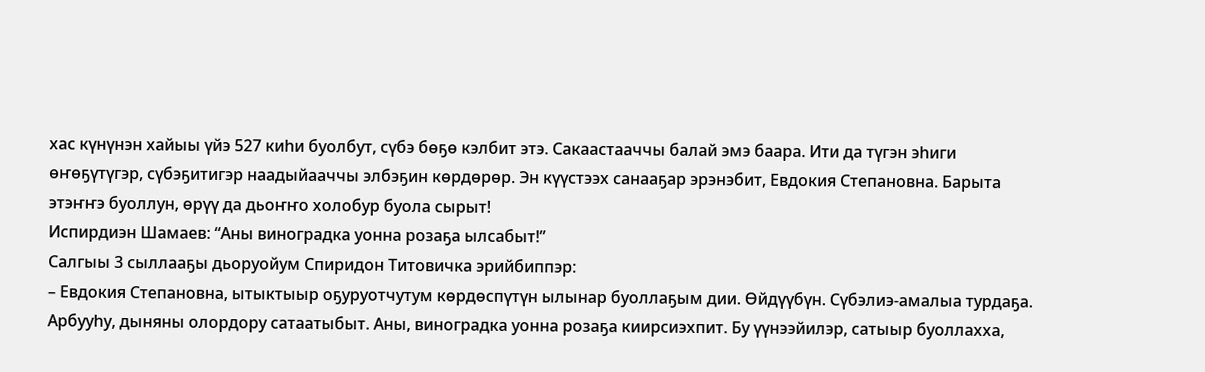хас күнүнэн хайыы үйэ 527 киһи буолбут, сүбэ бөҕө кэлбит этэ. Сакаастааччы балай эмэ баара. Ити да түгэн эһиги өҥөҕүтүгэр, сүбэҕитигэр наадыйааччы элбэҕин көрдөрөр. Эн күүстээх санааҕар эрэнэбит, Евдокия Степановна. Барыта этэҥҥэ буоллун, өрүү да дьоҥҥо холобур буола сырыт!
Испирдиэн Шамаев: “Аны виноградка уонна розаҕа ылсабыт!”
Салгыы 3 сыллааҕы дьоруойум Спиридон Титовичка эрийбиппэр:
– Евдокия Степановна, ытыктыыр оҕуруотчутум көрдөспүтүн ылынар буоллаҕым дии. Өйдүүбүн. Сүбэлиэ-амалыа турдаҕа. Арбууһу, дыняны олордору сатаатыбыт. Аны, виноградка уонна розаҕа киирсиэхпит. Бу үүнээйилэр, сатыыр буоллахха,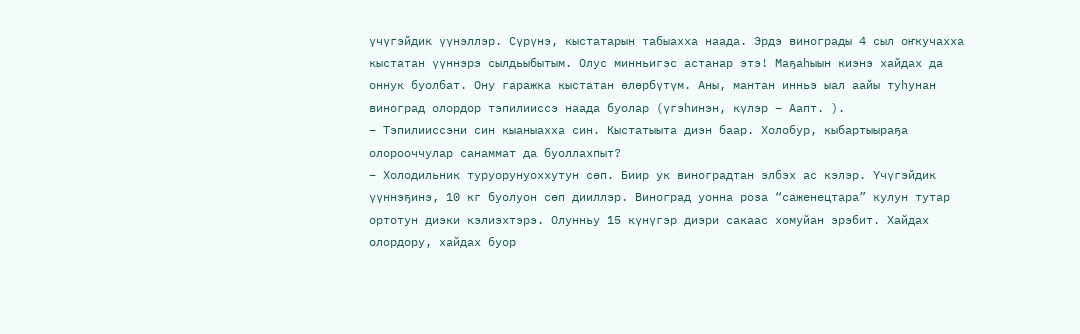үчүгэйдик үүнэллэр. Сүрүнэ, кыстатарын табыахха наада. Эрдэ винограды 4 сыл оҥкучахха кыстатан үүннэрэ сылдьыбытым. Олус минньигэс астанар этэ! Маҕаһыын киэнэ хайдах да оннук буолбат. Ону гаражка кыстатан өлөрбүтүм. Аны, мантан инньэ ыал аайы туһунан виноград олордор тэпилииссэ наада буолар (үгэһинэн, күлэр – Аапт. ).
– Тэпилииссэни син кыаныахха син. Кыстатыыта диэн баар. Холобур, кыбартыыраҕа олорооччулар санаммат да буоллахпыт?
– Холодильник туруорунуоххутун сөп. Биир ук виноградтан элбэх ас кэлэр. Үчүгэйдик үүннэҕинэ, 10 кг буолуон сөп дииллэр. Виноград уонна роза “саженецтара” кулун тутар ортотун диэки кэлиэхтэрэ. Олунньу 15 күнүгэр диэри сакаас хомуйан эрэбит. Хайдах олордору, хайдах буор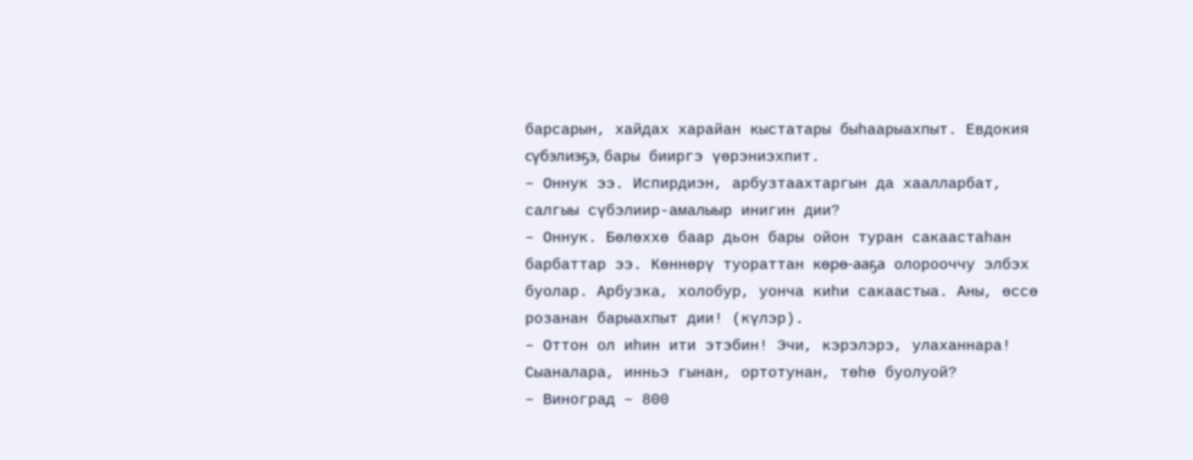барсарын, хайдах харайан кыстатары быһаарыахпыт. Евдокия сүбэлиэҕэ, бары бииргэ үөрэниэхпит.
– Оннук ээ. Испирдиэн, арбузтаахтаргын да хаалларбат, салгыы сүбэлиир-амалыыр инигин дии?
– Оннук. Бөлөххө баар дьон бары ойон туран сакаастаһан барбаттар ээ. Көннөрү туораттан көрө-ааҕа олорооччу элбэх буолар. Арбузка, холобур, уонча киһи сакаастыа. Аны, өссө розанан барыахпыт дии! (күлэр).
– Оттон ол иһин ити этэбин! Эчи, кэрэлэрэ, улаханнара! Сыаналара, инньэ гынан, ортотунан, төһө буолуой?
– Виноград – 800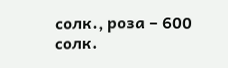солк., роза – 600 солк.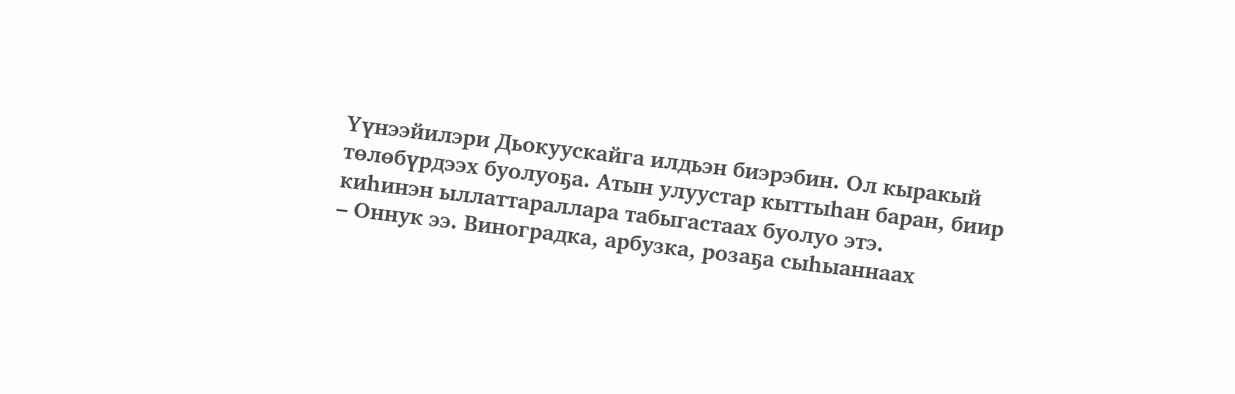Үүнээйилэри Дьокуускайга илдьэн биэрэбин. Ол кыракый төлөбүрдээх буолуоҕа. Атын улуустар кыттыһан баран, биир киһинэн ыллаттараллара табыгастаах буолуо этэ.
– Оннук ээ. Виноградка, арбузка, розаҕа сыһыаннаах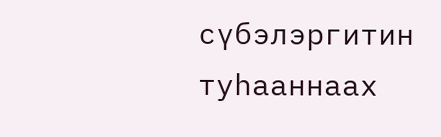сүбэлэргитин туһааннаах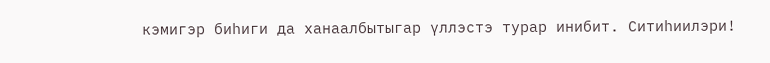кэмигэр биһиги да ханаалбытыгар үллэстэ турар инибит. Ситиһиилэри!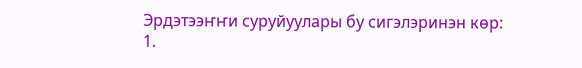Эрдэтээҥҥи суруйуулары бу сигэлэринэн көр:
1.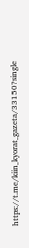https://t.me/kiin_kyorat_gazeta/33150?single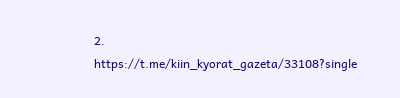2. https://t.me/kiin_kyorat_gazeta/33108?single